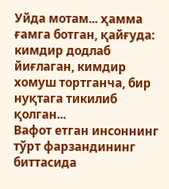Уйда мотам... ҳамма ғамга ботган, қайғуда: кимдир додлаб йиғлаган, кимдир хомуш тортганча, бир нуқтага тикилиб қолган...
Вафот етган инсоннинг тўрт фарзандининг биттасида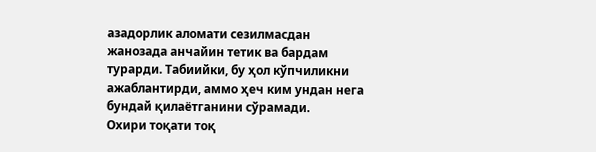азадорлик аломати сезилмасдан жанозада анчайин тетик ва бардам турарди. Табиийки, бу ҳол кўпчиликни ажаблантирди, аммо ҳеч ким ундан нега бундай қилаётганини сўрамади.
Охири тоқати тоқ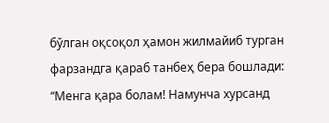бўлган оқсоқол ҳамон жилмайиб турган фарзандга қараб танбеҳ бера бошлади: “Менга қара болам! Намунча хурсанд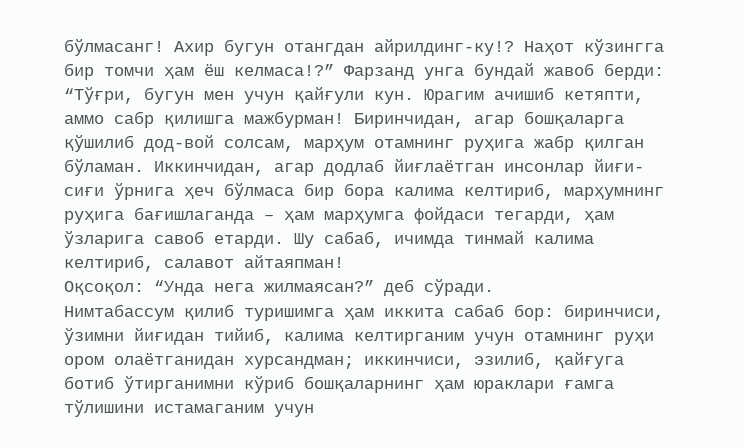бўлмасанг! Ахир бугун отангдан айрилдинг-ку!? Наҳот кўзингга бир томчи ҳам ёш келмаса!?” Фарзанд унга бундай жавоб берди: “Тўғри, бугун мен учун қайғули кун. Юрагим ачишиб кетяпти, аммо сабр қилишга мажбурман! Биринчидан, агар бошқаларга қўшилиб дод-вой солсам, марҳум отамнинг руҳига жабр қилган бўламан. Иккинчидан, агар додлаб йиғлаётган инсонлар йиғи-сиғи ўрнига ҳеч бўлмаса бир бора калима келтириб, марҳумнинг руҳига бағишлаганда – ҳам марҳумга фойдаси тегарди, ҳам ўзларига савоб етарди. Шу сабаб, ичимда тинмай калима келтириб, салавот айтаяпман!
Оқсоқол: “Унда нега жилмаясан?” деб сўради.
Нимтабассум қилиб туришимга ҳам иккита сабаб бор: биринчиси, ўзимни йиғидан тийиб, калима келтирганим учун отамнинг руҳи ором олаётганидан хурсандман; иккинчиси, эзилиб, қайғуга ботиб ўтирганимни кўриб бошқаларнинг ҳам юраклари ғамга тўлишини истамаганим учун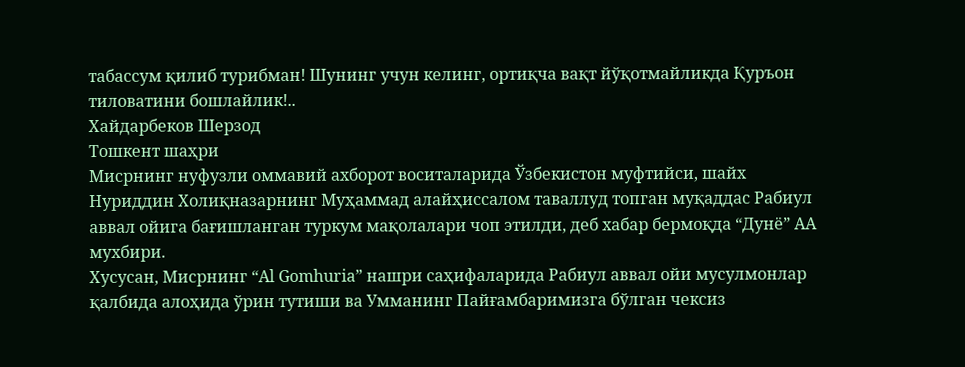табассум қилиб турибман! Шунинг учун келинг, ортиқча вақт йўқотмайликда Қуръон тиловатини бошлайлик!..
Хайдарбеков Шерзод
Тошкент шаҳри
Мисрнинг нуфузли оммавий ахборот воситаларида Ўзбекистон муфтийси, шайх Нуриддин Холиқназарнинг Муҳаммад алайҳиссалом таваллуд топган муқаддас Рабиул аввал ойига бағишланган туркум мақолалари чоп этилди, деб хабар бермоқда “Дунё” АА мухбири.
Хусусан, Мисрнинг “Al Gomhuria” нашри саҳифаларида Рабиул аввал ойи мусулмонлар қалбида алоҳида ўрин тутиши ва Умманинг Пайғамбаримизга бўлган чексиз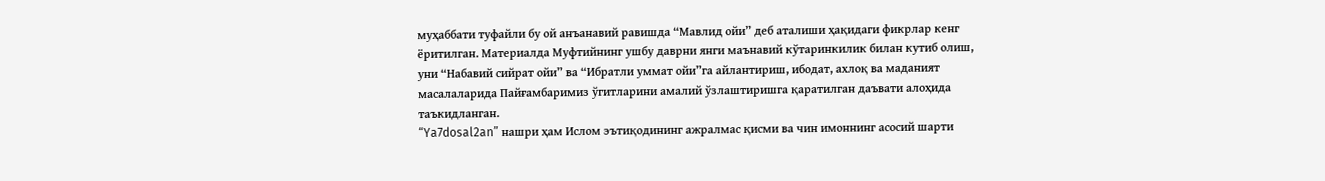муҳаббати туфайли бу ой анъанавий равишда “Мавлид ойи” деб аталиши ҳақидаги фикрлар кенг ёритилган. Материалда Муфтийнинг ушбу даврни янги маънавий кўтаринкилик билан кутиб олиш, уни “Набавий сийрат ойи” ва “Ибратли уммат ойи”га айлантириш, ибодат, ахлоқ ва маданият масалаларида Пайғамбаримиз ўгитларини амалий ўзлаштиришга қаратилган даъвати алоҳида таъкидланган.
“Ya7dosal2an” нашри ҳам Ислом эътиқодининг ажралмас қисми ва чин имоннинг асосий шарти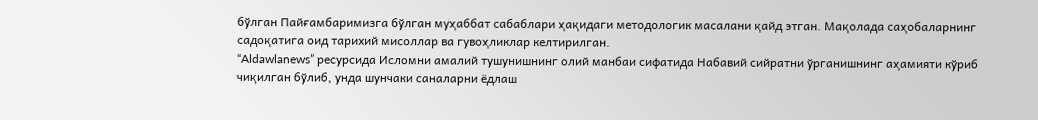бўлган Пайғамбаримизга бўлган муҳаббат сабаблари ҳақидаги методологик масалани қайд этган. Мақолада саҳобаларнинг садоқатига оид тарихий мисоллар ва гувоҳликлар келтирилган.
“Aldawlanews” ресурсида Исломни амалий тушунишнинг олий манбаи сифатида Набавий сийратни ўрганишнинг аҳамияти кўриб чиқилган бўлиб, унда шунчаки саналарни ёдлаш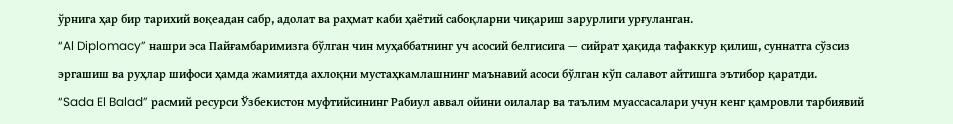ўрнига ҳар бир тарихий воқеадан сабр, адолат ва раҳмат каби ҳаётий сабоқларни чиқариш зарурлиги урғуланган.
“Al Diplomacy” нашри эса Пайғамбаримизга бўлган чин муҳаббатнинг уч асосий белгисига — сийрат ҳақида тафаккур қилиш, суннатга сўзсиз эргашиш ва руҳлар шифоси ҳамда жамиятда ахлоқни мустаҳкамлашнинг маънавий асоси бўлган кўп салавот айтишга эътибор қаратди.
“Sada El Balad” расмий ресурси Ўзбекистон муфтийсининг Рабиул аввал ойини оилалар ва таълим муассасалари учун кенг қамровли тарбиявий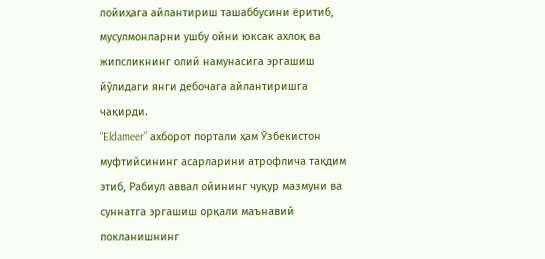лойиҳага айлантириш ташаббусини ёритиб, мусулмонларни ушбу ойни юксак ахлоқ ва жипсликнинг олий намунасига эргашиш йўлидаги янги дебочага айлантиришга чақирди.
“Eldameer” ахборот портали ҳам Ўзбекистон муфтийсининг асарларини атрофлича тақдим этиб, Рабиул аввал ойининг чуқур мазмуни ва суннатга эргашиш орқали маънавий покланишнинг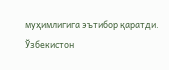муҳимлигига эътибор қаратди.
Ўзбекистон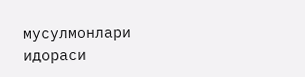мусулмонлари идораси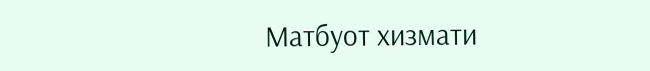Матбуот хизмати